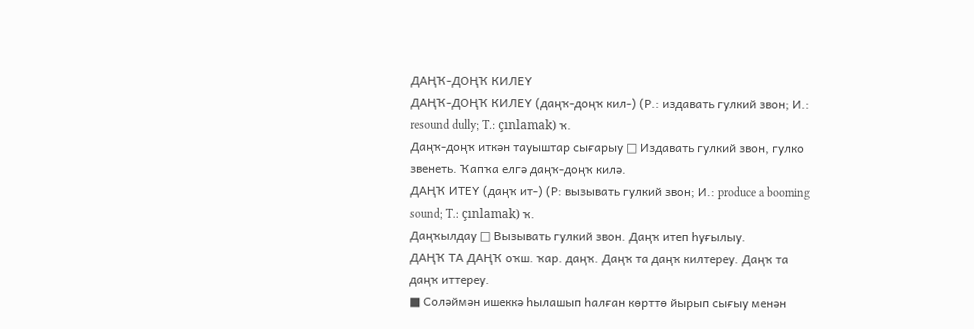ДАҢҠ-ДОҢҠ КИЛЕҮ
ДАҢҠ-ДОҢҠ КИЛЕҮ (даңҡ-доңҡ кил-) (Р.: издавать гулкий звон; И.: resound dully; T.: çınlamak) ҡ.
Даңҡ-доңҡ иткән тауыштар сығарыу □ Издавать гулкий звон, гулко звенеть. Ҡапҡа елгә даңҡ-доңҡ килә.
ДАҢҠ ИТЕҮ (даңҡ ит-) (Р: вызывать гулкий звон; И.: produce a booming sound; T.: çınlamak) ҡ.
Даңҡылдау □ Вызывать гулкий звон. Даңҡ итеп һуғылыу.
ДАҢҠ ТА ДАҢҠ оҡш. ҡар. даңҡ. Даңҡ та даңҡ килтереу. Даңҡ та даңҡ иттереу.
■ Соләймән ишеккә һылашып һалған көрттө йырып сығыу менән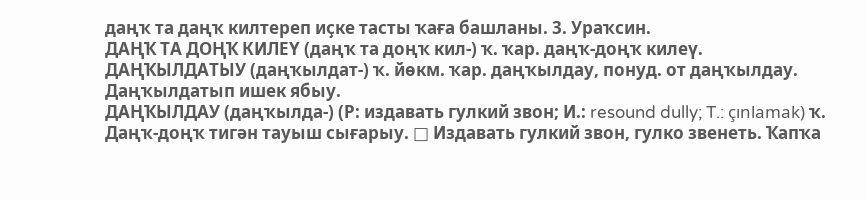даңҡ та даңҡ килтереп иҫке тасты ҡаға башланы. 3. Ураҡсин.
ДАҢҠ ТА ДОҢҠ КИЛЕҮ (даңҡ та доңҡ кил-) ҡ. ҡар. даңҡ-доңҡ килеү.
ДАҢҠЫЛДАТЫУ (даңҡылдат-) ҡ. йөкм. ҡар. даңҡылдау, понуд. от даңҡылдау. Даңҡылдатып ишек ябыу.
ДАҢҠЫЛДАУ (даңҡылда-) (Р: издавать гулкий звон; И.: resound dully; T.: çınlamak) ҡ.
Даңҡ-доңҡ тигән тауыш сығарыу. □ Издавать гулкий звон, гулко звенеть. Ҡапҡа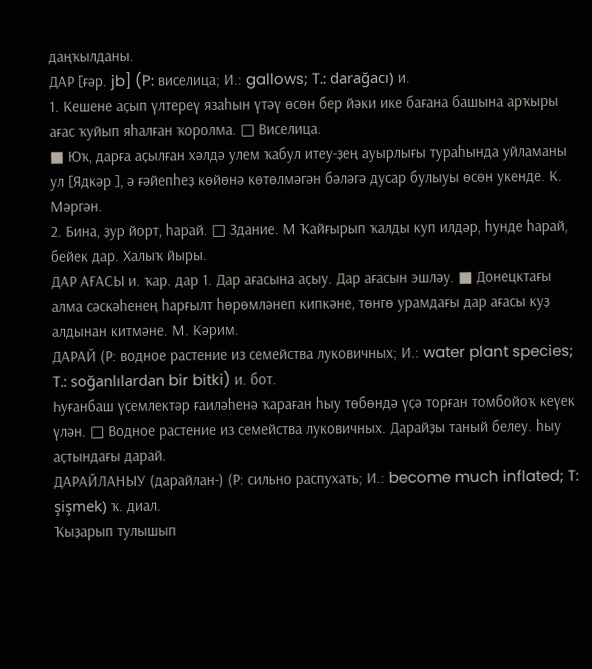даңҡылданы.
ДАР [ғәр. jb] (P: виселица; И.: gallows; T.: darağacı) и.
1. Кешене аҫып үлтереү язаһын үтәү өсөн бер йәки ике бағана башына арҡыры ағас ҡуйып яһалған ҡоролма. □ Виселица.
■ Юҡ, дарға аҫылған хәлдә улем ҡабул итеу-ҙең ауырлығы тураһында уйламаны ул [Ядкәр ], ә ғәйепһеҙ көйөнә көтөлмәгән бәләгә дусар булыуы өсөн укенде. К. Мәргән.
2. Бина, ҙур йорт, һарай. □ Здание. М Ҡайғырып ҡалды куп илдәр, һунде һарай, бейек дар. Халыҡ йыры.
ДАР АҒАСЫ и. ҡар. дар 1. Дар ағасына аҫыу. Дар ағасын эшләу. ■ Донецктағы алма сәскәһенең һарғылт һөрөмләнеп кипкәне, төнгө урамдағы дар ағасы куҙ алдынан китмәне. М. Кәрим.
ДАРАЙ (Р: водное растение из семейства луковичных; И.: water plant species; T.: soğanlılardan bir bitki) и. бот.
Һуғанбаш үҫемлектәр ғаиләһенә ҡараған һыу төбөндә үҫә торған томбойоҡ кеүек үлән. □ Водное растение из семейства луковичных. Дарайҙы таный белеу. һыу аҫтындағы дарай.
ДАРАЙЛАНЫУ (дарайлан-) (Р: сильно распухать; И.: become much inflated; T: şişmek) ҡ. диал.
Ҡыҙарып тулышып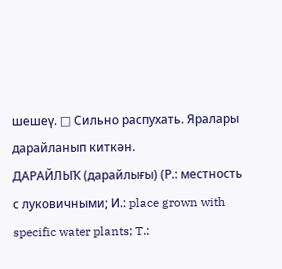шешеү. □ Сильно распухать. Яралары дарайланып киткән.
ДАРАЙЛЫҠ (дарайлығы) (Р.: местность с луковичными; И.: place grown with specific water plants; T.: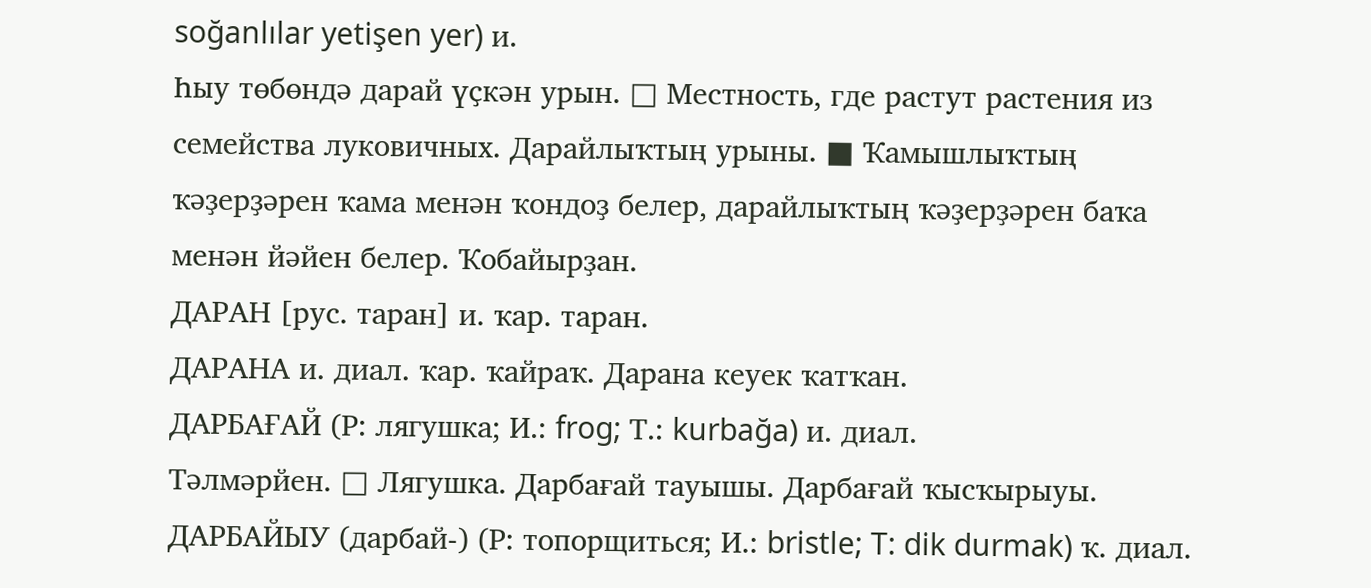soğanlılar yetişen yer) и.
Һыу төбөндә дарай үҫкән урын. □ Местность, где растут растения из семейства луковичных. Дарайлыҡтың урыны. ■ Ҡамышлыҡтың ҡәҙерҙәрен ҡама менән ҡондоҙ белер, дарайлыҡтың ҡәҙерҙәрен баҡа менән йәйен белер. Ҡобайырҙан.
ДАРАН [рус. таран] и. ҡар. таран.
ДАРАНА и. диал. ҡар. ҡайраҡ. Дарана кеуек ҡатҡан.
ДАРБАҒАЙ (Р: лягушка; И.: frog; Т.: kurbağa) и. диал.
Тәлмәрйен. □ Лягушка. Дарбағай тауышы. Дарбағай ҡысҡырыуы.
ДАРБАЙЫУ (дарбай-) (Р: топорщиться; И.: bristle; T: dik durmak) ҡ. диал.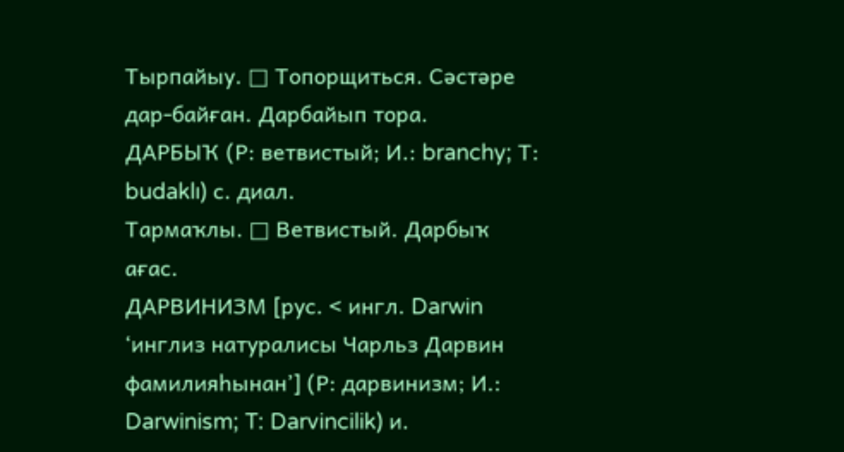Тырпайыу. □ Топорщиться. Сәстәре дар-байған. Дарбайып тора.
ДАРБЫҠ (Р: ветвистый; И.: branchy; Т: budaklı) с. диал.
Тармаҡлы. □ Ветвистый. Дарбыҡ ағас.
ДАРВИНИЗМ [рус. < ингл. Darwin ‘инглиз натуралисы Чарльз Дарвин фамилияһынан’] (Р: дарвинизм; И.: Darwinism; T: Darvincilik) и.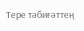Тере тәбиғәттең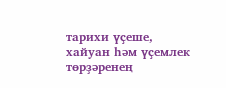тарихи үҫеше, хайуан һәм үҫемлек төрҙәренең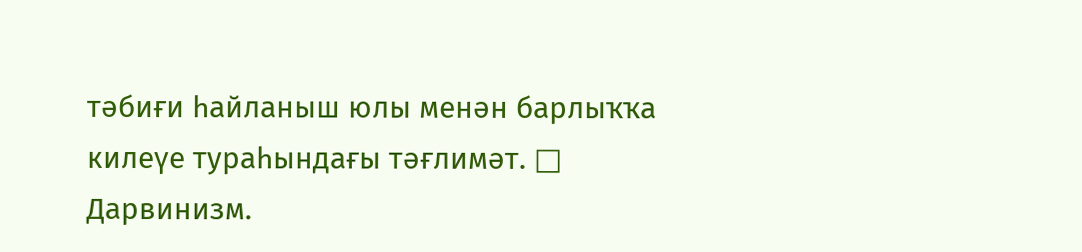тәбиғи һайланыш юлы менән барлыҡҡа килеүе тураһындағы тәғлимәт. □ Дарвинизм.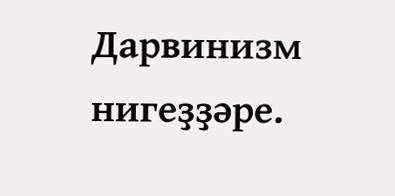Дарвинизм нигеҙҙәре.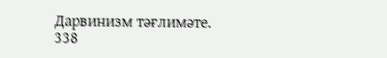Дарвинизм тәғлимәте.
338